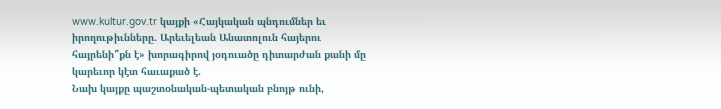www.kultur.gov.tr կայքի «Հայկական պնդումներ եւ իրողութիւնները. Արեւելեան Անատոլուն հայերու հայրենի՞քն է» խորագիրով յօդուածը դիտարժան քանի մը կարեւոր կէտ հաւաքած է.
Նախ կայքը պաշտօնական-պետական բնոյթ ունի,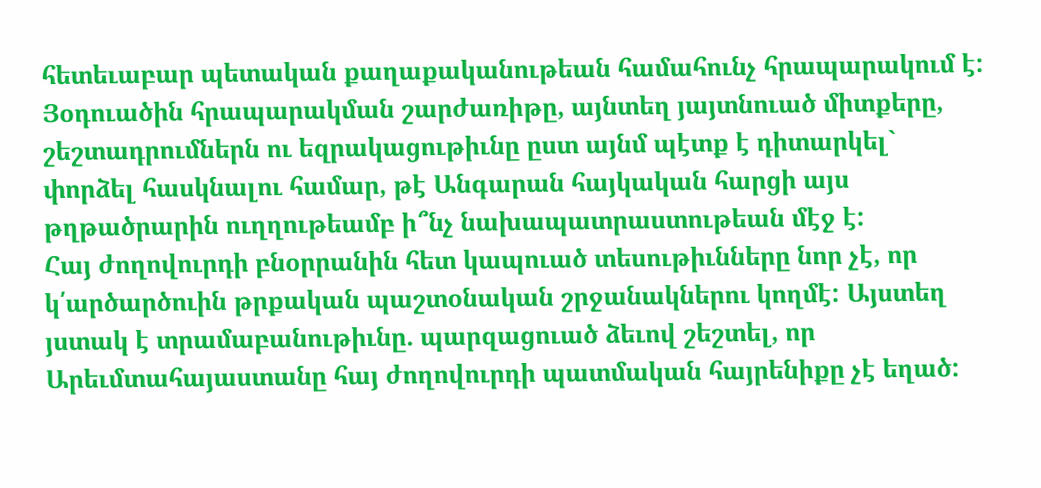հետեւաբար պետական քաղաքականութեան համահունչ հրապարակում է: Յօդուածին հրապարակման շարժառիթը, այնտեղ յայտնուած միտքերը, շեշտադրումներն ու եզրակացութիւնը ըստ այնմ պէտք է դիտարկել` փորձել հասկնալու համար, թէ Անգարան հայկական հարցի այս թղթածրարին ուղղութեամբ ի՞նչ նախապատրաստութեան մէջ է:
Հայ ժողովուրդի բնօրրանին հետ կապուած տեսութիւնները նոր չէ, որ կ՛արծարծուին թրքական պաշտօնական շրջանակներու կողմէ: Այստեղ յստակ է տրամաբանութիւնը. պարզացուած ձեւով շեշտել, որ Արեւմտահայաստանը հայ ժողովուրդի պատմական հայրենիքը չէ եղած: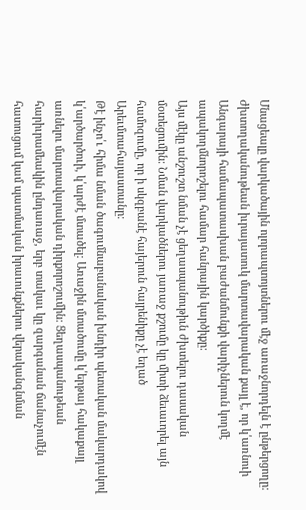Մնացեալը վարկածային ոլորապտոյտներու մէջ առաջնորդելն է ընթերցողը:
Ժխտողականութեան իւրայատուկ մարտավարական քայլ է, որ կ՛առնուի Անգարայի համապատասխան բաժանմունքի վարիչներուն կողմէ ապակողմնորոշելու համար հանրային կարծիքը:
Այս մէկը անշուշտ նման չէ ցեղասպանութիւն ժխտելու դասական մօտեցումին: Նման վարկածներու յառաջ քշումը կը միտի ձեւաւորել այն համոզումը, որ ի սկզբանէ հայերուն հայրենիքը չէ եղած Արեւմտահայաստանը:
Թէ ինչո՛ւ հիմա նման ծագումնաբանական խնդիր պետական մակարդակով կ՛արծարծուի, կ՛արժէ մտածել: Առաջին մտածումը կ՛երթայ հակաքայլ առնելու մարտավարական դիրքորոշումին: Ցեղասպանութեան հարիւրամեակին ընդառաջ, երբ տակաւ կը զարգանան ճանաչումէն հատուցում կամ պատմական իրաւունքներու վերականգնման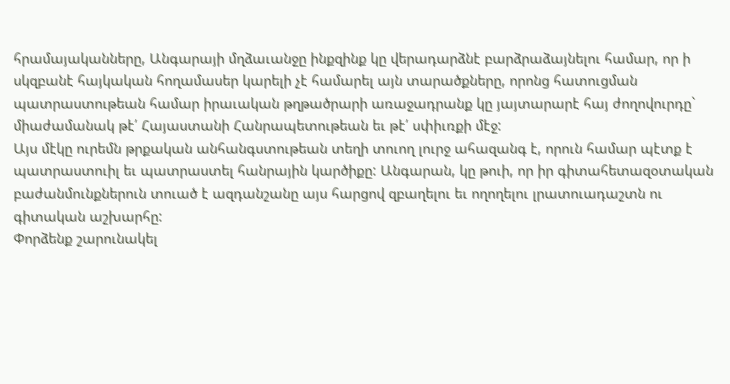հրամայականները, Անգարայի մղձաւանջը ինքզինք կը վերադարձնէ բարձրաձայնելու համար, որ ի սկզբանէ հայկական հողամասեր կարելի չէ համարել այն տարածքները, որոնց հատուցման պատրաստութեան համար իրաւական թղթածրարի առաջադրանք կը յայտարարէ հայ ժողովուրդը` միաժամանակ թէ՛ Հայաստանի Հանրապետութեան եւ թէ՛ սփիւռքի մէջ:
Այս մէկը ուրեմն թրքական անհանգստութեան տեղի տուող լուրջ ահազանգ է, որուն համար պէտք է պատրաստուիլ եւ պատրաստել հանրային կարծիքը: Անգարան, կը թուի, որ իր գիտահետազօտական բաժանմունքներուն տուած է ազդանշանը այս հարցով զբաղելու եւ ողողելու լրատուադաշտն ու գիտական աշխարհը:
Փորձենք շարունակել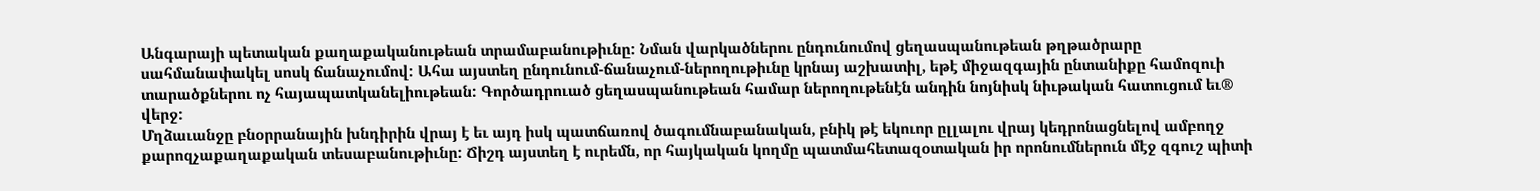Անգարայի պետական քաղաքականութեան տրամաբանութիւնը: Նման վարկածներու ընդունումով ցեղասպանութեան թղթածրարը սահմանափակել սոսկ ճանաչումով: Ահա այստեղ ընդունում-ճանաչում-ներողութիւնը կրնայ աշխատիլ, եթէ միջազգային ընտանիքը համոզուի տարածքներու ոչ հայապատկանելիութեան: Գործադրուած ցեղասպանութեան համար ներողութենէն անդին նոյնիսկ նիւթական հատուցում եւ® վերջ:
Մղձաւանջը բնօրրանային խնդիրին վրայ է եւ այդ իսկ պատճառով ծագումնաբանական, բնիկ թէ եկուոր ըլլալու վրայ կեդրոնացնելով ամբողջ քարոզչաքաղաքական տեսաբանութիւնը: Ճիշդ այստեղ է ուրեմն, որ հայկական կողմը պատմահետազօտական իր որոնումներուն մէջ զգուշ պիտի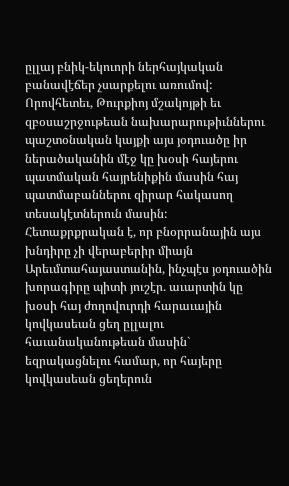ըլլայ բնիկ-եկուորի ներհայկական բանավէճեր չսարքելու առումով: Որովհետեւ, Թուրքիոյ մշակոյթի եւ զբօսաշրջութեան նախարարութիւններու պաշտօնական կայքի այս յօդուածը իր ներածականին մէջ կը խօսի հայերու պատմական հայրենիքին մասին հայ պատմաբաններու զիրար հակասող տեսակէտներուն մասին:
Հետաքրքրական է, որ բնօրրանային այս խնդիրը չի վերաբերիր միայն Արեւմտահայաստանին, ինչպէս յօդուածին խորագիրը պիտի յուշէր. աւարտին կը խօսի հայ ժողովուրդի հարաւային կովկասեան ցեղ ըլլալու հաւանականութեան մասին` եզրակացնելու համար, որ հայերը կովկասեան ցեղերուն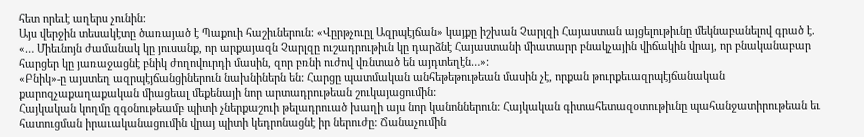հետ որեւէ աղերս չունին:
Այս վերջին տեսակէտը ծառայած է Պաքուի հաշիւներուն: «Վըրթչուըլ Ազրպէյճան» կայքը իշխան Չարլզի Հայաստան այցելութիւնը մեկնաբանելով գրած է. «… Միեւնոյն ժամանակ կը յուսանք, որ արքայազն Չարլզը ուշադրութիւն կը դարձնէ Հայաստանի միատարր բնակչային վիճակին վրայ, որ բնականաբար հարցեր կը յառաջացնէ բնիկ ժողովուրդի մասին, զոր բռնի ուժով վռնտած են այդտեղէն…»:
«Բնիկ»-ը այստեղ ազրպէյճանցիներուն նախնիներն են: Հարցը պատմական անհեթեթութեան մասին չէ, որքան թուրքեւազրպէյճանական քարոզչաքաղաքական միացեալ մեքենայի նոր արտադրութեան շուկայացումին:
Հայկական կողմը զգօնութեամբ պիտի չներքաշուի թելադրուած խաղի այս նոր կանոններուն: Հայկական գիտահետազօտութիւնը պահանջատիրութեան եւ հատուցման իրաւականացումին վրայ պիտի կեդրոնացնէ իր ներուժը: Ճանաչումին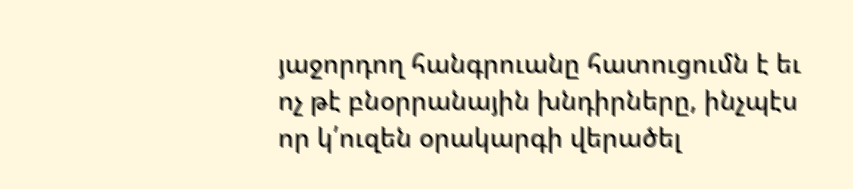յաջորդող հանգրուանը հատուցումն է եւ ոչ թէ բնօրրանային խնդիրները, ինչպէս որ կ՛ուզեն օրակարգի վերածել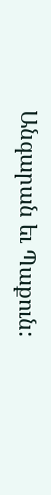Անգարան եւ Պաքուն: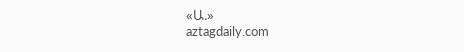«Ա.»
aztagdaily.com